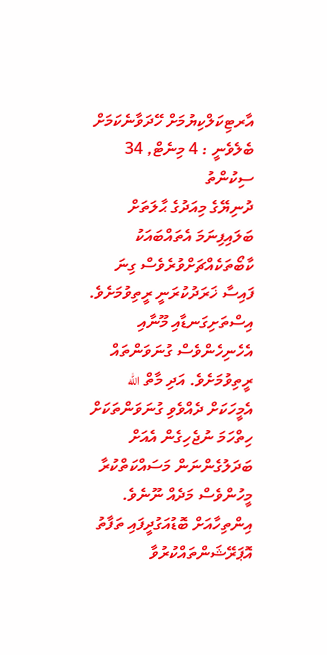އާރޓިކަލްކިޔުމަށް ހޭދަވާނެކަމަށް ބެލެވެނީ : 4 މިނެޓް, 34 ސިކުންތު
ދުނިޔޭގެ މިއަދުގެ ޙާލަތަށް ބަލައިފިނަމަ އެތައްބައަކު ކާބޯތަކެއްޗަށްވުރެވެސް ގިނަ ފައިސާ ޚަރަދުކުރަނީ ރީތިވުމަށެވެ. އިސްތަށިގަނޑާއި މޫނާއި އެހެނިހެންވެސް ގުނަވަންތައް ރީތިވުމަށެވެ. އަދި މާތް الله އެމީހަކަށް ދެއްވެވި ގުނަވަންތަކަށް ހިތްހަމަ ނުޖެހިގެން އެއަށް ބަދަލުގެންނަން މަސައްކަތްކުރާ މީހުންވެސް މަދެއް ނޫނެވެ. އިންތިހާއަށް ބޮޑުއަގުދީފައި ތަފާތު އޮޕަރޭޝަންތައްކުރުވާ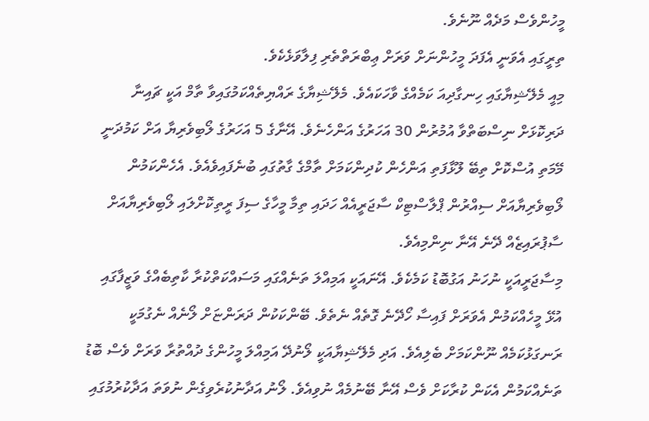މީހުންވެސް މަދެއް ނޫނެވެ.
ތިރީގައި އެވަނީ އެފަދަ މީހުންނަށް ވަރަށް ޢިބްރަތްތެރި ފިލާވަޅެކެވެ.
މިއީ މެލޭޝިޔާގައި ހިނގާދިއަ ކަމެއްގެ ވާހަކައެވެ. މެލޭޝިޔާގެ ރައްޔިތެއްކަމުގައިވާ ތާމް އަކީ ޗައިނާ ދަރިކޮޅަށް ނިސްބަތްވާ އުމުރުން 30 އަހަރުގެ އަންހެނެވެ. އޭނާގެ 5 އަހަރުގެ ލޯބިވެރިޔާ އަށް ކަމުދަނީ މޭމަތި އުސްކޮށް ތިބޭ ލޫޅާފަތި އަންހެން ކުދިންކަމަށް ތާމްގެ ގާތުގައި ބުނެފައިވެއެވެ. އެހެންކަމުން ލޯބިވެރިޔާއަށް ސިއްރުން ޕްލާސްޓިކް ސާޖަރީއެއް ހަދައި ތިމާ މީހާގެ ސިފަ ރީތިކޮށްލައި ލޯބިވެރިޔާއަށް ސާޕުރައިޒެއް ދޭނެ އޭނާ ނިންމިއެވެ.
މިސާޖަރީއަކީ ނުހަނު އަގުބޮޑު ކަމެކެވެ. އޭނައަކީ އަމިއްލަ ތަނެއްގައި މަސައްކަތްކުރާ ކާތިބެއްގެ ވަޒީފާގައި އުޅޭ މީހެއްކަމުން އެވަރަށް ފައިސާ ހޯދޭނެ ގޮތެއް ނެތެވެ. ބޭންކަކުން ދަރަންޏަށް ލޯނެއް ނެގުމަކީ ރަނގަޅުކަމެއް ނޫންކަމަށް ބެލިއެވެ. އަދި މެލޭޝިޔާއަކީ ލޯނުދޭ އަމިއްލަ މީހުންގެ ދުއްތުރާ ވަރަށް ވެސް ބޮޑު ތަނެއްކަމުން އެކަން ކުރާކަށް ވެސް އޭނާ ބޭނުމެއް ނުވިއެވެ. ލޯނު އަދާނުކުރެވިގެން ނުވަތަ އަދާކުރުމުގައި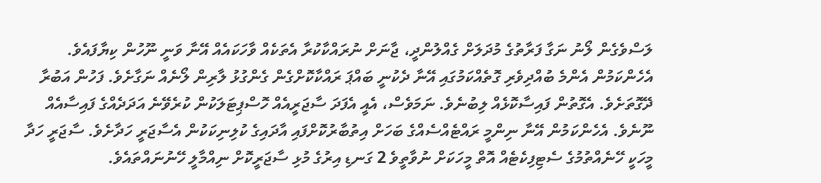ލަސްވެގެން ލޯނު ނަގާ ފަރާތުގެ މުދަލަށް ގެއްލުންދީ، ޖާނަށް ނުރައްކާކުރާ އެތަކެއް ވާހަކައެއް އޭނާ ވަނީ ނޫހުން ކިޔާފައެވެ.
އެހެންކަމުން އެންމެ ބުއްދިވެރި ގޮތެއްކަމުގައި އޭނާ ދެކުނީ ބައްޕަ ރައްކާކޮށްގެން ގެންގުޅު ލާރިން ލޯނެއް ނަގާށެވެ. ފަހުން އަބުރާ ދޭގޮތަށެވެ. އެގޮތުން ފައިސާކޮޅެއް ލިބުނެވެ. ނަމަވެސް، އެއީ އެފަދަ ސާޖަރީއެއް ހޮސްޕިޓަލަކުން ކުރެވޭނެ އަދަދެއްގެ ފައިސާއެއް ނޫނެވެ. އެހެންކަމުން އޭނާ ނިންމީ ރައްޓެއްސެއްގެ ބަހަށް އިތުބާރުކޮށްފައި އާދައިގެ ކުލިނިކަކުން އެސާޖަރީ ހަދާށެވެ. ސާޖަރީ ހަދާ މީހަކީ ހޭނެއްތުމުގެ ސެޓިފިކެޓެއް އޮތް މީހަކަށް ނުވާތީވެ 2 ގަނޑި އިރުގެ މުޅި ސާޖަރީކޮށް ނިއްމާލީ ހޭނުނައްތައެވެ.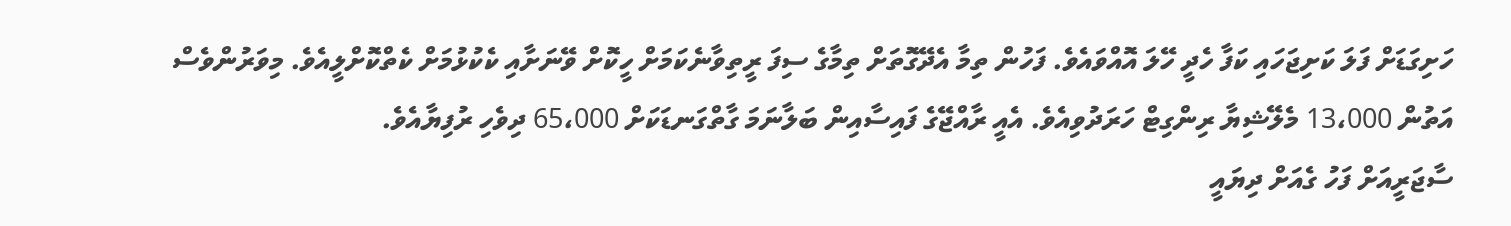ހަށިގަޑަށް ފަލަ ކަށިޖަހައި ކަފާ ހެދީ ހޭލަ އޮއްވައެވެ. ފަހުން ތިމާ އެދޭގޮތަށް ތިމާގެ ސިފަ ރީތިވާނެކަމަށް ހީކޮށް ވޭނަށާއި ކެކުޅުމަށް ކެތްކޮށްލީއެވެ. މިވަރުންވެސް އަތުން 13،000 މެލޭޝިޔާ ރިންގިޓް ހަރަދުވިއެވެ. އެއީ ރާއްޖޭގެ ފައިސާއިން ބަލާނަމަ ގާތްގަނޑަކަށް 65،000 ދިވެހި ރުފިޔާއެވެ.
ސާޖަރީއަށް ފަހު ގެއަށް ދިޔައީ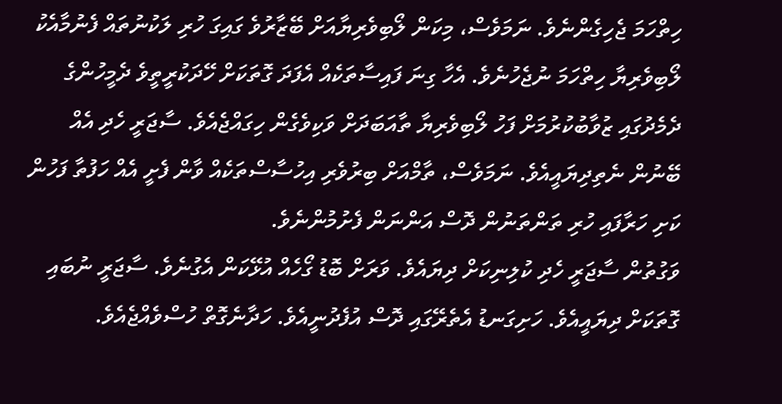ހިތްހަމަ ޖެހިގެންނެވެ. ނަމަވެސް، މިކަން ލޯބިވެރިޔާއަށް ބޭޒާރުވެ ގައިގަ ހުރި ލަކުނުތައް ފެނުމާއެކު ލޯބިވެރިޔާ ހިތްހަމަ ނުޖެހުނެވެ. އެހާ ގިނަ ފައިސާތަކެއް އެފަދަ ގޮތަކަށް ހޭދަކުރީތީވެ ދެމީހުންގެ ދެމެދުގައި ޒުވާބުކުރުމަށް ފަހު ލޯބިވެރިޔާ ތާއަބަދަށް ވަކިވެގެން ހިގައްޖެއެވެ. ސާޖަރީ ހެދި އެއް ބޭނުން ނެތިދިޔައީއެވެ. ނަމަވެސް، ތާމްއަށް ބިރުވެރި އިހުސާސްތަކެއް ވާން ފެށީ އެއް ހަފުތާ ފަހުން ކަށި ހަރާފައި ހުރި ތަންތަނުން ދޮސް އަންނަން ފެށުމުންނެވެ.
ވަގުތުން ސާޖަރީ ހެދި ކުލިނިކަށް ދިޔައެވެ. ވަރަށް ބޮޑު ގޯހެއް އުޅޭކަން އެގުނެވެ. ސާޖަރީ ނުބައި ގޮތަކަށް ދިޔައީއެވެ. ހަށިގަނޑު އެތެރޭގައި ދޮސް އުފެދުނީއެވެ. ހަދާނެގޮތް ހުސްވެއްޖެއެވެ.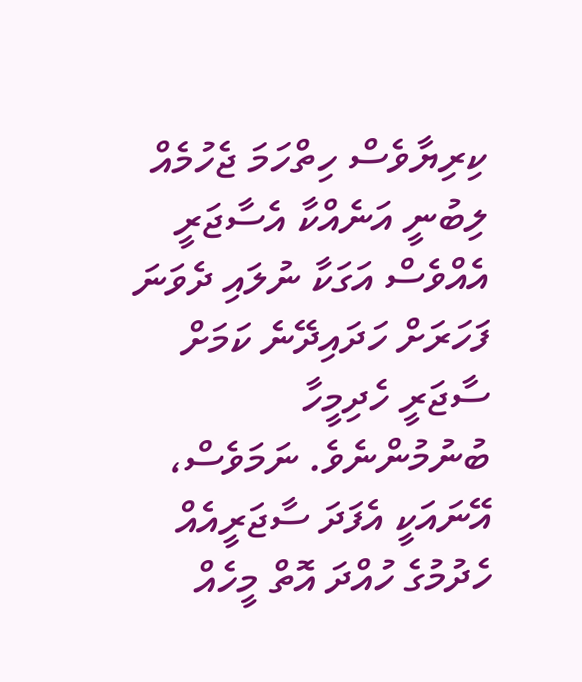ކިރިޔާވެސް ހިތްހަމަ ޖެހުމެއް ލިބުނީ އަނެއްކާ އެސާޖަރީ އެއްވެސް އަގަކާ ނުލައި ދެވަނަ ފަހަރަށް ހަދައިދޭނެ ކަމަށް ސާޖަރީ ހެދިމީހާ ބުނުމުންނެވެ. ނަމަވެސް، އޭނައަކީ އެފަދަ ސާޖަރީއެއް ހެދުމުގެ ހުއްދަ އޮތް މީހެއް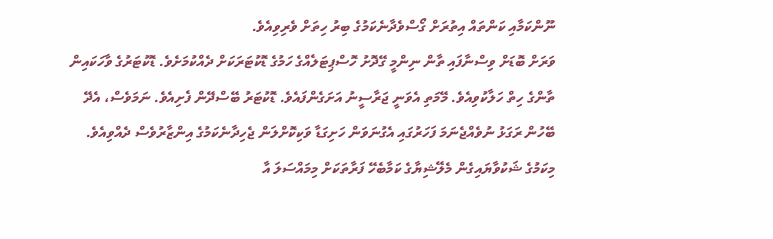ނޫންކަމާއި ކަންތައް އިތުރަށް ގޯސްވެދާނެކަމުގެ ބިރު ހިތަށް ވެރިވިއެވެ.
ވަރަށް ބޮޑަށް ވިސްނާފައި ތާން ނިންމީ ގޭދޮށު ހޮސްޕިޓަލެއްގެ ހަމުގެ ޑޮކުޓަރަކަށް ދެއްކުމަށެވެ. ޑޮކުޓަރުގެ ވާހަކައިން ތާންގެ ހިތް ހަލާކުވިއެވެ. މޭމަތި އެވަނީ ޖަރާސީނު އަށަގެންފައެވެ. ޑޮކުޓަރު ބޭސްދޭން ފެށިއެވެ. ނަމަވެސް، އެދޭ ބޭހުން ރަގަޅު ނުވެއްޖެނަމަ ފަހަރުގައި އެގުނަވަން ހަށިގަޑާ ވަކިކޮށްލަން ޖެހިދާނެކަމުގެ އިންޒާރުވެސް ދެއްވިއެވެ. މިކަމުގެ ޝަކުވާޔައިގެން މެލޭޝިޔާގެ ކަމާބެހޭ ފަރާތަކަށް މިމައްސަލަ އާ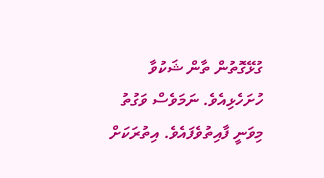ގުޅޭގޮތުން ތާން ޝަކުވާ ހުށަހެޅިއެވެ. ނަމަވެސް ވަގުތު މިވަނީ ފާއިތުވެފައެވެ. އިތުރަކަށް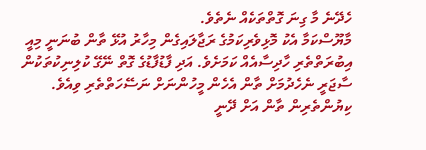ހެދޭނެ މާ ގިނަ ގޮތްތަކެއް ނެތެވެ.
މާޔޫސްކަމާ އެކު މޮޅިވެރިކަމުގެ ރަޖާލައިގެން މިހާރު އުޅޭ ތާން ބުނަނީ މިއީ އިބުރަތްތެރި ހާދިސާއެއް ކަމަށެވެ. އަދި ފާޑުފާޑުގެ ގޮތް ނޭގޭ ކުލިނިކުތަކުން ސާޖަރީ ނެހެދުމަށް ތާން އެހެން މީހުންނަށް ނަސޭހަތްތެރި ވިއެވެ. ކިޔުންތެރިން ތާން އަށް ދޭނީ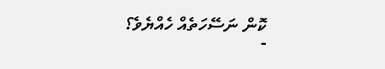ކޮން ނަސޭހަތެއް ހެއްޔެވެ؟
-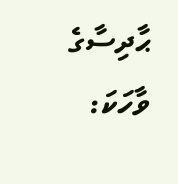ޙާދިސާގެ ވާހަކަ: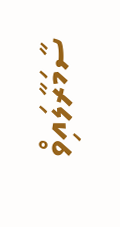ސާމަރާލައިވް